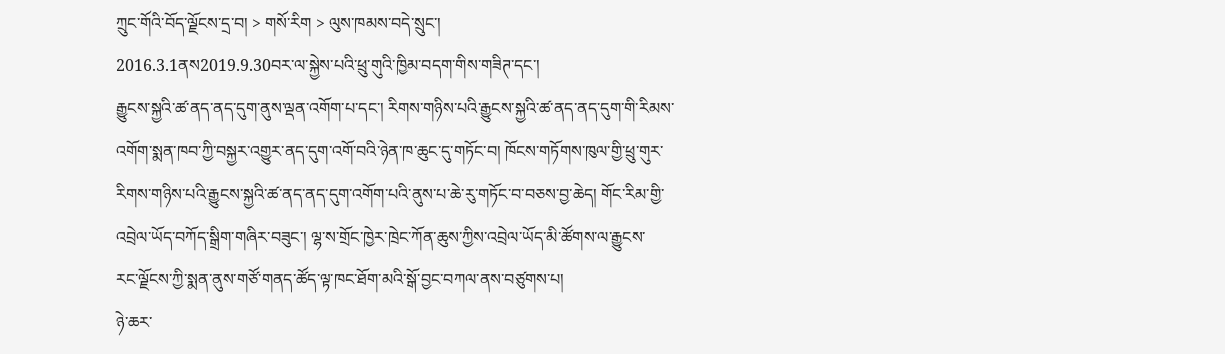ཀྲུང་གོའི་བོད་ལྗོངས་དྲ་བ། > གསོ་རིག > ལུས་ཁམས་བདེ་སྲུང་།
2016.3.1ནས2019.9.30བར་ལ་སྐྱེས་པའི་ཕྲུ་གུའི་ཁྱིམ་བདག་གིས་གཟིཊ་དང་།
རྒྱུངས་སྐྱའི་ཚ་ནད་ནད་དུག་ནུས་ལྡན་འགོག་པ་དང་། རིགས་གཉིས་པའི་རྒྱུངས་སྐྱའི་ཚ་ནད་ནད་དུག་གི་རིམས་འགོག་སྨན་ཁབ་ཀྱི་བསྐྱར་འགྱུར་ནད་དུག་འགོ་བའི་ཉེན་ཁ་ཆུང་དུ་གཏོང་བ། ཁོངས་གཏོགས་ཁུལ་གྱི་ཕྲུ་གུར་རིགས་གཉིས་པའི་རྒྱུངས་སྐྱའི་ཚ་ནད་ནད་དུག་འགོག་པའི་ནུས་པ་ཆེ་རུ་གཏོང་བ་བཅས་བྱ་ཆེད། གོང་རིམ་གྱི་འབྲེལ་ཡོད་བཀོད་སྒྲིག་གཞིར་བཟུང་། ལྷ་ས་གྲོང་ཁྱེར་ཁྲེང་ཀོན་ཆུས་ཀྱིས་འབྲེལ་ཡོད་མི་ཚོགས་ལ་རྒྱུངས་
རང་ལྗོངས་ཀྱི་སྨན་ནུས་གཙོ་གནད་ཚོད་ལྟ་ཁང་ཐོག་མའི་སྒོ་བྱང་བཀལ་ནས་བཙུགས་པ།
ཉེ་ཆར་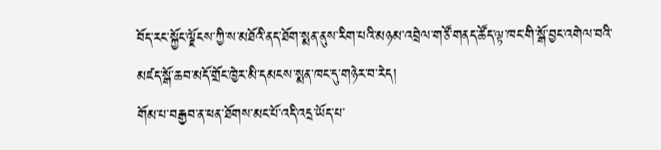བོད་རང་སྐྱོང་ལྗོངས་ཀྱི་ས་མཐོའི་ནད་ཐོག་སྨན་ནུས་རིག་པའི་མཉམ་འབྲེལ་གཙོ་གནད་ཚོད་ལྟ་ཁང་གི་སྒོ་བྱང་འགེལ་བའི་མཛད་སྒོ་ཆབ་མདོ་གྲོང་ཁྱེར་མི་དམངས་སྨན་ཁང་དུ་གཉེར་བ་རེད།
གོམ་པ་བརྒྱབ་ན་ཕན་ཐོགས་མང་པོ་འདི་འདྲ་ཡོད་པ་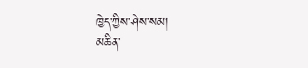ཁྱེད་ཀྱིས་ཤེས་སམ།
མཆིན་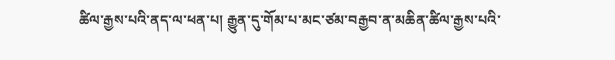ཚིལ་རྒྱས་པའི་ནད་ལ་ཕན་པ། རྒྱུན་དུ་གོམ་པ་མང་ཙམ་བརྒྱབ་ན་མཆིན་ཚིལ་རྒྱས་པའི་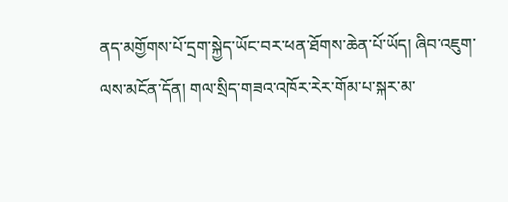ནད་མགྱོགས་པོ་དྲག་སྐྱེད་ཡོང་བར་ཕན་ཐོགས་ཆེན་པོ་ཡོད། ཞིབ་འཇུག་ལས་མངོན་དོན། གལ་སྲིད་གཟའ་འཁོར་རེར་གོམ་པ་སྐར་མ་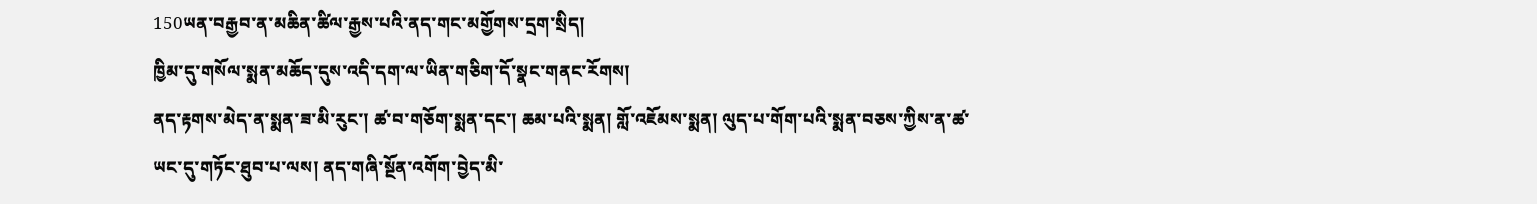150ཡན་བརྒྱབ་ན་མཆིན་ཚིལ་རྒྱས་པའི་ནད་གང་མགྱོགས་དྲག་སྲིད།
ཁྱིམ་དུ་གསོལ་སྨན་མཆོད་དུས་འདི་དག་ལ་ཡིན་གཅིག་དོ་སྣང་གནང་རོགས།
ནད་རྟགས་མེད་ན་སྨན་ཟ་མི་རུང་། ཚ་བ་གཅོག་སྨན་དང་། ཆམ་པའི་སྨན། གློ་འཇོམས་སྨན། ལུད་པ་གོག་པའི་སྨན་བཅས་ཀྱིས་ན་ཚ་ཡང་དུ་གཏོང་ཐུབ་པ་ལས། ནད་གཞི་སྔོན་འགོག་བྱེད་མི་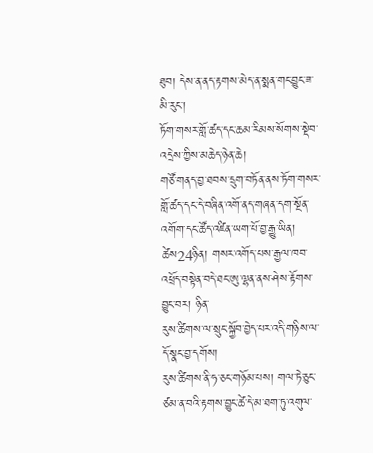ཐུབ། དེས་ན་ནད་རྟགས་མེད་ན་སྨན་གང་བྱུང་ཟ་མི་རུང་།
ཏོག་གསར་གློ་ཚད་དང་ཆམ་རིམས་སོགས་སྡེབ་འདྲེས་ཀྱིས་མཆེད་ཉེན་ཆེ།
གཙོ་གནད་བྱ་ཐབས་དྲུག་བཏོན་ནས་ཏོག་གསར་གློ་ཚད་དང་དེ་བཞིན་འགོ་ནད་གཞན་དག་སྔོན་འགོག་དང་ཚོད་འཛིན་ཡག་པོ་བྱ་རྒྱུ་ཡིན། ཚེས24ཉིན། གསར་འགོད་པས་རྒྱལ་ཁབ་འཕྲོད་བསྟེན་བདེ་ཐང་ཨུ་ལྷན་ནས་ཤེས་རྟོགས་བྱུང་བར། ཉིན་
རུས་ཚིགས་ལ་སྲུང་སྐྱོབ་བྱེད་པར་འདི་གཉིས་ལ་དོ་སྣང་བྱ་དགོས།
རུས་ཚིགས་ནི་ཧ་ཅང་གཉོམ་པས། གལ་ཏེ་ཅུང་ཙམ་ན་བའི་རྟགས་བྱུང་ཚེ་དེ་མ་ཐག་ཏུ་འགུལ་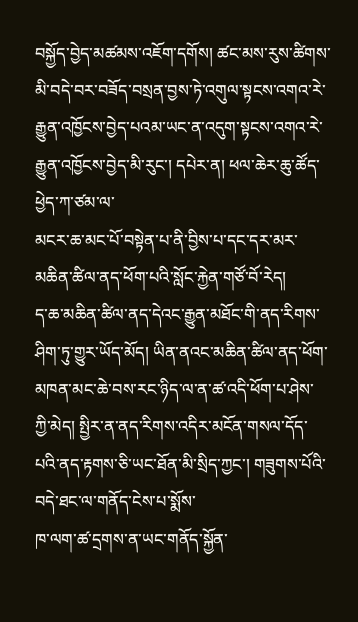བསྐྱོད་བྱེད་མཚམས་འཇོག་དགོས། ཚང་མས་རུས་ཚིགས་མི་བདེ་བར་བཟོད་བསྲན་བྱས་ཏེ་འགུལ་སྟངས་འགའ་རེ་རྒྱུན་འཁྱོངས་བྱེད་པའམ་ཡང་ན་འདུག་སྟངས་འགའ་རེ་རྒྱུན་འཁྱོངས་བྱེད་མི་རུང་། དཔེར་ན། ཕལ་ཆེར་ཆུ་ཚོད་ཕྱེད་ཀ་ཙམ་ལ་
མངར་ཆ་མང་པོ་བསྟེན་པ་ནི་བྱིས་པ་དང་དར་མར་མཆིན་ཚིལ་ནད་ཕོག་པའི་སློང་རྐྱེན་གཙོ་བོ་རེད།
ད་ཆ་མཆིན་ཚིལ་ནད་དེའང་རྒྱུན་མཐོང་གི་ནད་རིགས་ཤིག་ཏུ་གྱུར་ཡོད་མོད། ཡིན་ནའང་མཆིན་ཚིལ་ནད་ཕོག་མཁན་མང་ཆེ་བས་རང་ཉིད་ལ་ན་ཚ་འདི་ཕོག་པ་ཤེས་ཀྱི་མེད། སྤྱིར་ན་ནད་རིགས་འདིར་མངོན་གསལ་དོད་པའི་ནད་རྟགས་ཅི་ཡང་ཐོན་མི་སྲིད་ཀྱང་། གཟུགས་པོའི་བདེ་ཐང་ལ་གནོད་ངེས་པ་སྨོས་
ཁ་ལག་ཚ་དྲགས་ན་ཡང་གནོད་སྐྱོན་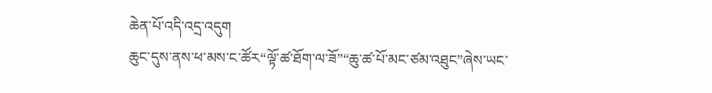ཆེན་པོ་འདི་འདྲ་འདུག
ཆུང་དུས་ནས་ཕ་མས་ང་ཚོར“ལྟོ་ཚ་ཐོག་ལ་ཟོ”“ཆུ་ཚ་པོ་མང་ཙམ་འཐུང”ཞེས་ཡང་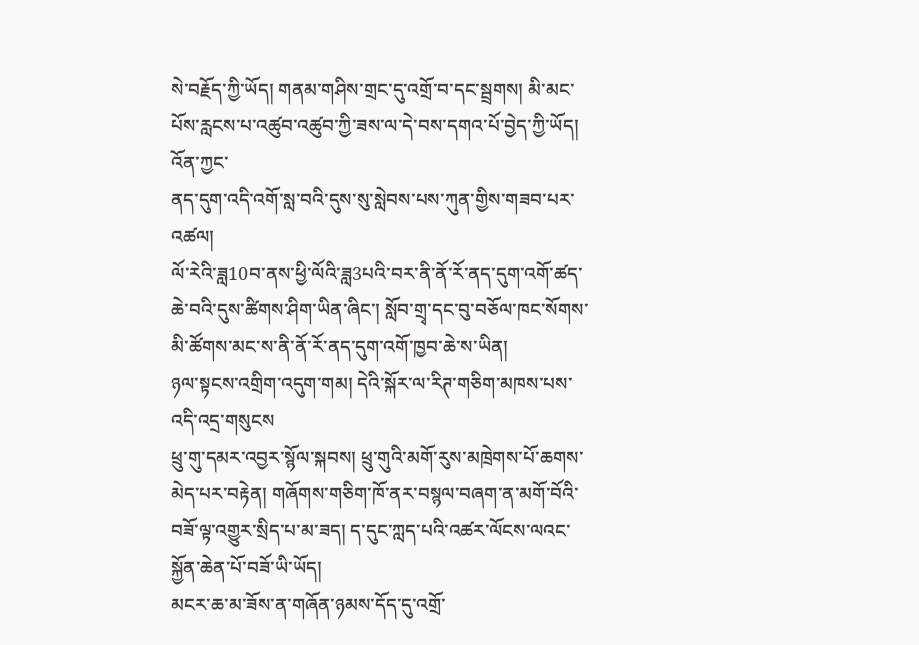སེ་བརྗོད་ཀྱི་ཡོད། གནམ་གཤིས་གྲང་དུ་འགྲོ་བ་དང་སྦྲགས། མི་མང་པོས་རླངས་པ་འཚུབ་འཚུབ་ཀྱི་ཟས་ལ་དེ་བས་དགའ་པོ་བྱེད་ཀྱི་ཡོད། འོན་ཀྱང་
ནད་དུག་འདི་འགོ་སླ་བའི་དུས་སུ་སླེབས་པས་ཀུན་གྱིས་གཟབ་པར་འཚལ།
ལོ་རེའི་ཟླ10བ་ནས་ཕྱི་ལོའི་ཟླ3པའི་བར་ནི་ནོ་རོ་ནད་དུག་འགོ་ཚད་ཆེ་བའི་དུས་ཚིགས་ཤིག་ཡིན་ཞིང་། སློབ་གྲྭ་དང་བུ་བཅོལ་ཁང་སོགས་མི་ཚོགས་མང་ས་ནི་ནོ་རོ་ནད་དུག་འགོ་ཁྱབ་ཆེ་ས་ཡིན།
ཉལ་སྟངས་འགྲིག་འདུག་གམ། དེའི་སྐོར་ལ་རིཊ་གཅིག་མཁས་པས་འདི་འདྲ་གསུངས
ཕྲུ་གུ་དམར་འབྱར་སྙོལ་སྐབས། ཕྲུ་གུའི་མགོ་རུས་མཁྲེགས་པོ་ཆགས་མེད་པར་བརྟེན། གཞོགས་གཅིག་ཁོ་ནར་བསྙལ་བཞག་ན་མགོ་བོའི་བཟོ་ལྟ་འགྱུར་སྲིད་པ་མ་ཟད། ད་དུང་ཀླད་པའི་འཚར་ལོངས་ལའང་སྐྱོན་ཆེན་པོ་བཟོ་ཡི་ཡོད།
མངར་ཆ་མ་ཟོས་ན་གཞོན་ཉམས་དོད་དུ་འགྲོ་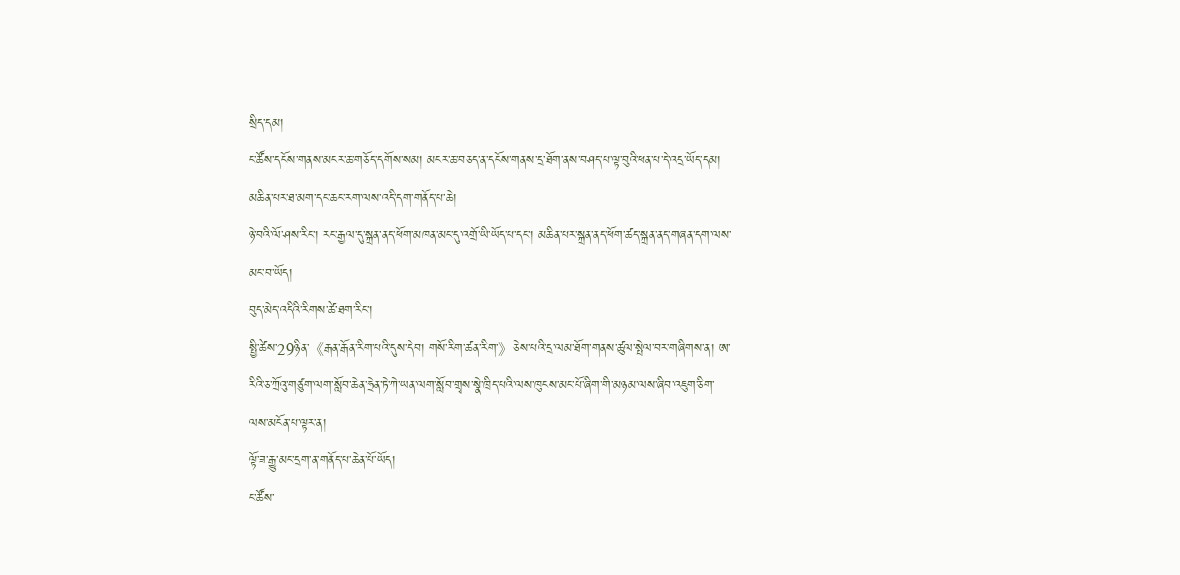སྲིད་དམ།
ང་ཚོས་དངོས་གནས་མངར་ཆ་གཅོད་དགོས་སམ། མངར་ཆ་བཅད་ན་དངོས་གནས་དྲ་ཐོག་ནས་བཤད་པ་ལྟ་བུའི་ཕན་པ་དེ་འདྲ་ཡོད་དམ།
མཆིན་པར་ཐ་མག་དང་ཆང་རག་ལས་འདི་དག་གནོད་པ་ཆེ།
ཉེ་བའི་ལོ་ཤས་རིང་། རང་རྒྱལ་དུ་སྐྲན་ནད་ཕོག་མཁན་མང་དུ་འགྲོ་ཡི་ཡོད་པ་དང་། མཆིན་པར་སྐྲན་ནད་ཕོག་ཚད་སྐྲན་ནད་གཞན་དག་ལས་མང་བ་ཡོད།
བུད་མེད་འདིའི་རིགས་ཚེ་ཐག་རིང་།
སྤྱི་ཚེས་29ཉིན་《རྒན་རྒོན་རིག་པའི་དུས་དེབ། གསོ་རིག་ཚན་རིག་》ཅེས་པའི་དྲ་ལམ་ཐོག་གནས་ཚུལ་སྤེལ་བར་གཞིགས་ན། ཨ་རིའི་ཅ་ཀྲོའུ་གཙུག་ལག་སློབ་ཆེན་ཧྲེན་ཏེ་ཀེ་ཡན་ལག་སློབ་གྲྭས་སྣེ་ཁྲིད་པའི་ལས་ཁུངས་མང་པོ་ཞིག་གི་མཉམ་ལས་ཞིབ་འཇུག་ཅིག་ལས་མངོན་པ་ལྟར་ན།
ལྟོ་ཟ་རྒྱུ་མང་དྲག་ན་གནོད་པ་ཆེན་པོ་ཡོད།
ང་ཚོས་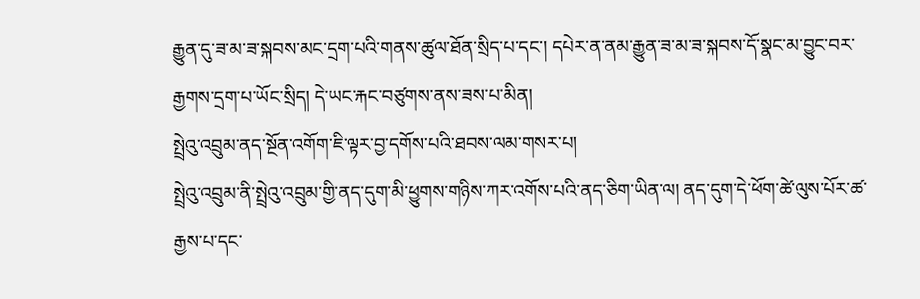རྒྱུན་དུ་ཟ་མ་ཟ་སྐབས་མང་དྲག་པའི་གནས་ཚུལ་ཐོན་སྲིད་པ་དང་། དཔེར་ན་ནམ་རྒྱུན་ཟ་མ་ཟ་སྐབས་དོ་སྣང་མ་བྱུང་བར་རྒྱགས་དྲག་པ་ཡོང་སྲིད། དེ་ཡང་རྐང་བཙུགས་ནས་ཟས་པ་མིན།
སྤྲེའུ་འབྲུམ་ནད་སྔོན་འགོག་ཇི་ལྟར་བྱ་དགོས་པའི་ཐབས་ལམ་གསར་པ།
སྤྲེའུ་འབྲུམ་ནི་སྤྲེའུ་འབྲུམ་གྱི་ནད་དུག་མི་ཕྱུགས་གཉིས་ཀར་འགོས་པའི་ནད་ཅིག་ཡིན་ལ། ནད་དུག་དེ་ཕོག་ཚེ་ལུས་པོར་ཚ་རྒྱས་པ་དང་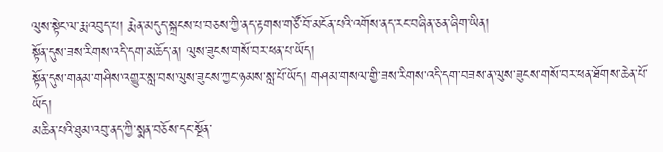ལུས་སྟེང་ལ་རྨ་འབུད་པ། རྨེན་མདུད་སྐྲངས་པ་བཅས་ཀྱི་ནད་རྟགས་གཙོ་བོ་མངོན་པའི་འགོས་ནད་རང་བཞིན་ཅན་ཞིག་ཡིན།
སྟོན་དུས་ཟས་རིགས་འདི་དག་མཆོད་ན། ལུས་ཟུངས་གསོ་བར་ཕན་པ་ཡོད།
སྟོན་དུས་གནམ་གཤིས་འགྱུར་སླ་བས་ལུས་ཟུངས་ཀྱང་ཉམས་སླ་པོ་ཡོད། གཤམ་གསལ་གྱི་ཟས་རིགས་འདི་དག་བཟས་ན་ལུས་ཟུངས་གསོ་བར་ཕན་ཐོགས་ཆེན་པོ་ཡོད།
མཆིན་པའི་ཐུམ་འབུ་ནད་ཀྱི་སྨན་བཅོས་དང་སྔོན་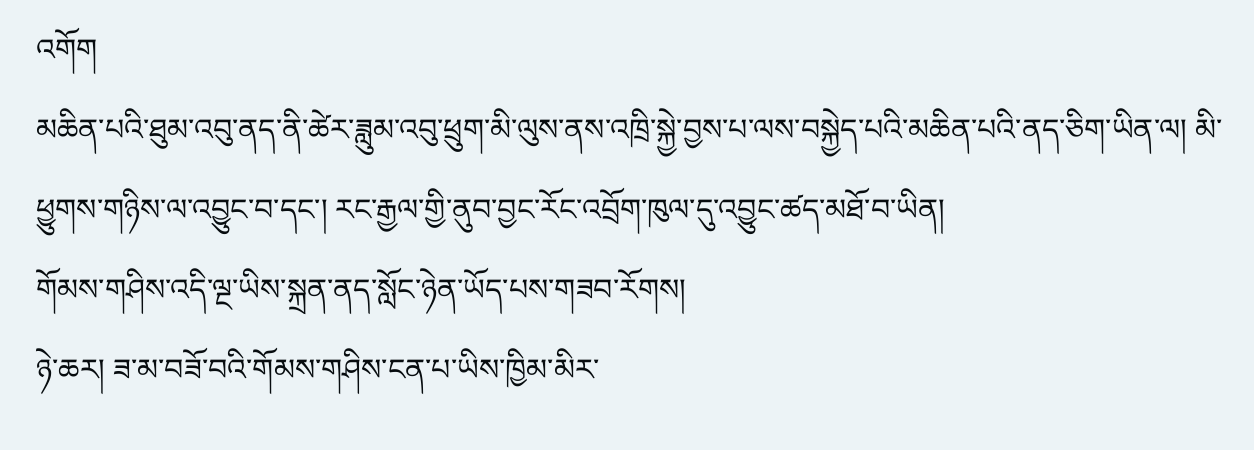འགོག
མཆིན་པའི་ཐུམ་འབུ་ནད་ནི་ཚེར་ཟླུམ་འབུ་ཕྲུག་མི་ལུས་ནས་འཁྲི་སྐྱེ་བྱས་པ་ལས་བསྐྱེད་པའི་མཆིན་པའི་ནད་ཅིག་ཡིན་ལ། མི་ཕྱུགས་གཉིས་ལ་འབྱུང་བ་དང་། རང་རྒྱལ་གྱི་ནུབ་བྱང་རོང་འབྲོག་ཁུལ་དུ་འབྱུང་ཚད་མཐོ་བ་ཡིན།
གོམས་གཤིས་འདི་ལྔ་ཡིས་སྐྲན་ནད་སློང་ཉེན་ཡོད་པས་གཟབ་རོགས།
ཉེ་ཆར། ཟ་མ་བཟོ་བའི་གོམས་གཤིས་ངན་པ་ཡིས་ཁྱིམ་མིར་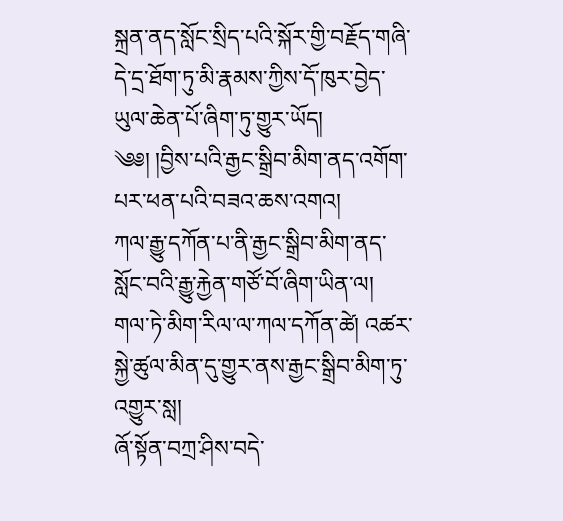སྐྲན་ནད་སློང་སྲིད་པའི་སྐོར་གྱི་བརྗོད་གཞི་དེ་དྲ་ཐོག་ཏུ་མི་རྣམས་ཀྱིས་དོ་ཁུར་བྱེད་ཡུལ་ཆེན་པོ་ཞིག་ཏུ་གྱུར་ཡོད།
༄༅། །བྱིས་པའི་རྒྱང་སྒྲིབ་མིག་ནད་འགོག་པར་ཕན་པའི་བཟའ་ཆས་འགའ།
ཀལ་རྒྱུ་དཀོན་པ་ནི་རྒྱང་སྒྲིབ་མིག་ནད་སློང་བའི་རྒྱུ་རྐྱེན་གཙོ་བོ་ཞིག་ཡིན་ལ། གལ་ཏེ་མིག་རིལ་ལ་ཀལ་དཀོན་ཚེ། འཚར་སྐྱེ་ཚུལ་མིན་དུ་གྱུར་ནས་རྒྱང་སྒྲིབ་མིག་ཏུ་འགྱུར་སླ།
ཞོ་སྟོན་བཀྲ་ཤིས་བདེ་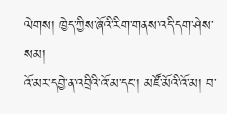ལེགས། ཁྱེད་ཀྱིས་ཞོའི་རིག་གནས་འདི་དག་ཤེས་སམ།
འོ་མར་དབྱེ་ན་འབྲིའི་འོ་མ་དང་། མཛོ་མོའི་འོ་མ། བ་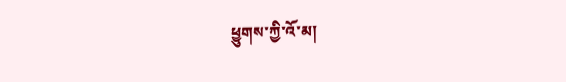ཕྱུགས་ཀྱི་འོ་མ།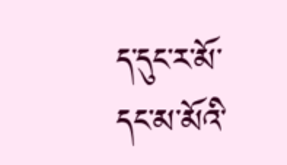ད་དུང་ར་མོ་དང་མ་མོའི་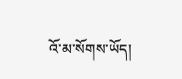འོ་མ་སོགས་ཡོད།